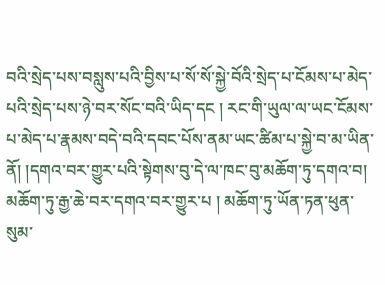བའི་སྲེད་པས་བསླུས་པའི་བྱིས་པ་སོ་སོ་སྐྱེ་བོའི་སྲེད་པ་ངོམས་པ་མེད་པའི་སྲེད་པས་ཉེ་བར་སོང་བའི་ཡིད་དང ། རང་གི་ཡུལ་ལ་ཡང་ངོམས་པ་མེད་པ་རྣམས་བདེ་བའི་དབང་པོས་ནམ་ཡང་ཚིམ་པ་སྐྱེ་བ་མ་ཡིན་ནོ། །དགའ་བར་གྱུར་པའི་སྟེགས་བུ་དེ་ལ་ཁང་བུ་མཆོག་ཏུ་དགའ་བ། མཆོག་ཏུ་རྒྱ་ཆེ་བར་དགའ་བར་གྱུར་པ ། མཆོག་ཏུ་ཡོན་ཏན་ཕུན་སུམ་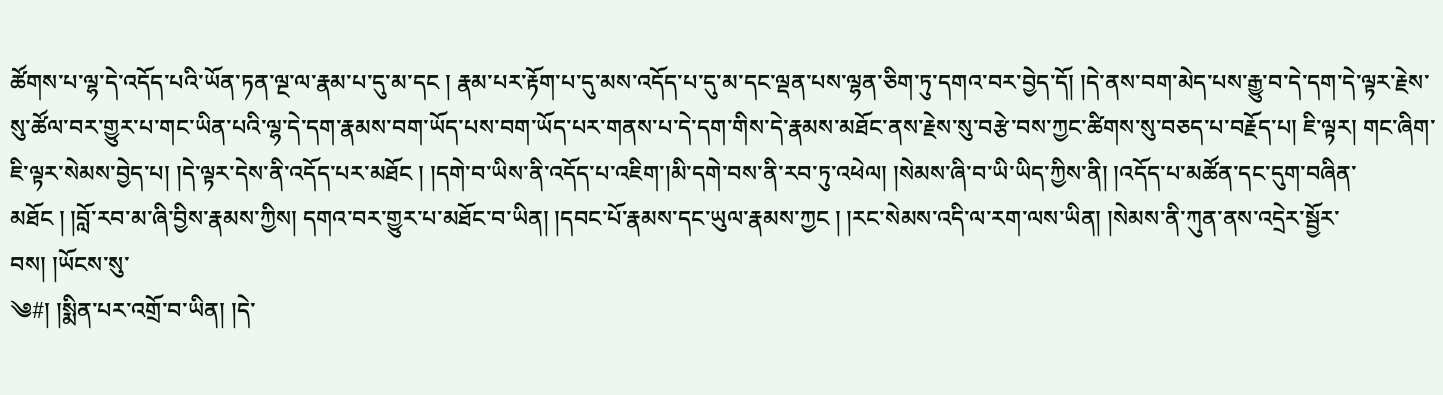ཚོགས་པ་ལྷ་དེ་འདོད་པའི་ཡོན་ཏན་ལྔ་ལ་རྣམ་པ་དུ་མ་དང ། རྣམ་པར་རྟོག་པ་དུ་མས་འདོད་པ་དུ་མ་དང་ལྡན་པས་ལྷན་ཅིག་ཏུ་དགའ་བར་བྱེད་དོ། །དེ་ནས་བག་མེད་པས་རྒྱུ་བ་དེ་དག་དེ་ལྟར་རྗེས་སུ་ཚོལ་བར་གྱུར་པ་གང་ཡིན་པའི་ལྷ་དེ་དག་རྣམས་བག་ཡོད་པས་བག་ཡོད་པར་གནས་པ་དེ་དག་གིས་དེ་རྣམས་མཐོང་ནས་རྗེས་སུ་བརྩེ་བས་ཀྱང་ཚིགས་སུ་བཅད་པ་བརྗོད་པ། ཇི་ལྟར། གང་ཞིག་ཇི་ལྟར་སེམས་བྱེད་པ། །དེ་ལྟར་དེས་ནི་འདོད་པར་མཐོང ། །དགེ་བ་ཡིས་ནི་འདོད་པ་འཇིག་།མི་དགེ་བས་ནི་རབ་ཏུ་འཕེལ། །སེམས་ཞི་བ་ཡི་ཡིད་ཀྱིས་ནི། །འདོད་པ་མཚོན་དང་དུག་བཞིན་མཐོང ། །བློ་རབ་མ་ཞི་བྱིས་རྣམས་ཀྱིས། དགའ་བར་གྱུར་པ་མཐོང་བ་ཡིན། །དབང་པོ་རྣམས་དང་ཡུལ་རྣམས་ཀྱང ། །རང་སེམས་འདི་ལ་རག་ལས་ཡིན། །སེམས་ནི་ཀུན་ནས་འདྲེར་སྦྱོར་བས། །ཡོངས་སུ་
༄#། །སྨིན་པར་འགྲོ་བ་ཡིན། །དེ་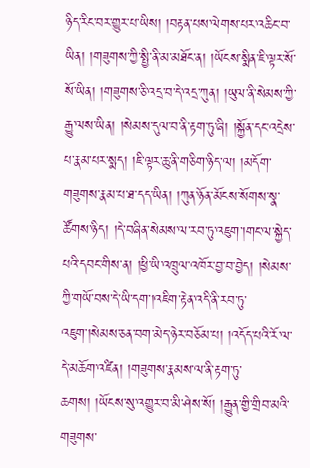ཉིད་རིང་བར་གྱུར་པ་ཡིས། །བརྟན་པས་ལེགས་པར་འཆིང་བ་ཡིན། །གཟུགས་ཀྱི་སྤྱི་ནི་མ་མཐོང་ན། །ཡོངས་སྨིན་ཇི་ལྟར་སོ་སོ་ཡིན། །གཟུགས་ཅི་འདྲ་བ་དེ་འདྲ་ཀུན། །ཡུལ་ནི་སེམས་ཀྱི་རྒྱུ་ལས་ཡིན། །སེམས་དུལ་བ་ནི་རྟག་ཏུ་ཞི། །སྐྱོན་དང་འདྲེས་པ་རྣམ་པར་སྨད། །ཇི་ལྟར་ཆུ་ནི་གཅིག་ཉིད་ལ། །མདོག་གཟུགས་རྣམ་པ་ཐ་དད་ཡིན། །ཀུན་ཉོན་མོངས་སོགས་སྣ་ཚོགས་ཉིད། །དེ་བཞིན་སེམས་ལ་རབ་ཏུ་འཇུག་།གང་ལ་སྐྱེད་པའི་དབང་གིས་ན། །ཕྱི་ཡི་འཁྲུལ་འཁོར་བྱ་བ་བྱེད། །སེམས་ཀྱི་གཡོ་བས་དེ་ཡི་དག་།འཇིག་རྟེན་འདི་ནི་རབ་ཏུ་འཇུག་།སེམས་ཅན་བག་མེད་ཉེར་བཅོམ་པ། །འདོད་པའི་རོ་ལ་དེ་མཆོག་འཛིན། །གཟུགས་རྣམས་ལ་ནི་རྟག་ཏུ་ཆགས། །ཡོངས་སུ་འགྱུར་བ་མི་ཤེས་སོ། །རྒྱུན་གྱི་གྲིབ་མའི་གཟུགས་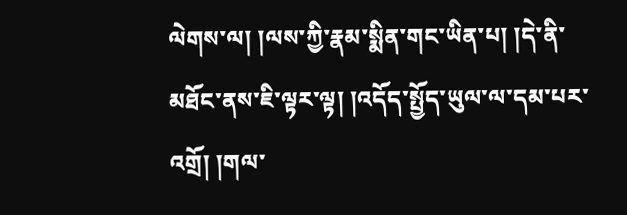ལེགས་ལ། །ལས་ཀྱི་རྣམ་སྨིན་གང་ཡིན་པ། །དེ་ནི་མཐོང་ནས་ཇི་ལྟར་ལྟ། །འདོད་སྤྱོད་ཡུལ་ལ་དམ་པར་འགྲོ། །གལ་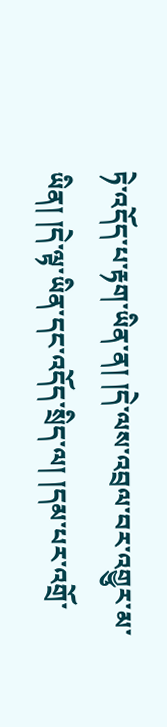ཏེ་འདོད་པ་རྟག་ཡིན་ན། །དེ་ལས་འབྲལ་བར་འགྱུར་མ་ཡིན། །དེ་ལྟ་ཡིན་དང་འདོད་སྲིད་ལ། །དམ་པར་འགྲོ་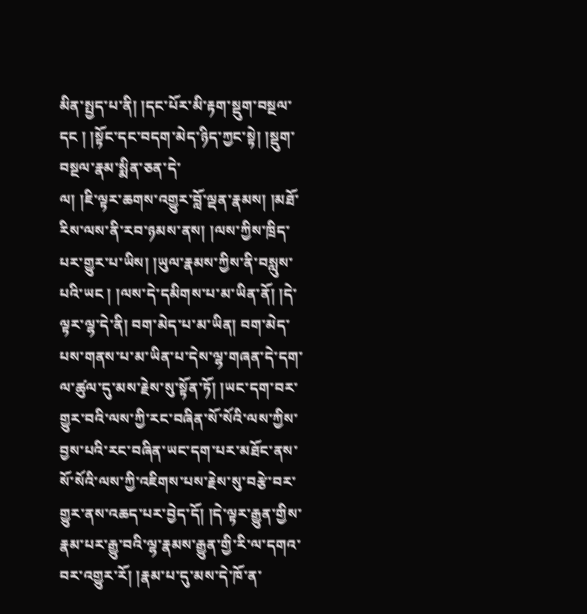མིན་སྤྱད་པ་ནི། །དང་པོར་མི་རྟག་སྡུག་བསྔལ་དང ། །སྟོང་དང་བདག་མེད་ཉིད་ཀྱང་སྟེ། །སྡུག་བསྔལ་རྣམ་སྨིན་ཅན་དེ་
ལ། །ཇི་ལྟར་ཆགས་འགྱུར་བློ་ལྡན་རྣམས། །མཐོ་རིས་ལས་ནི་རབ་ཉམས་ནས། །ལས་ཀྱིས་ཁྲིད་པར་གྱུར་པ་ཡིས། །ཡུལ་རྣམས་ཀྱིས་ནི་བསླུས་པའི་ཡང ། །ལས་དེ་དམིགས་པ་མ་ཡིན་ནོ། །དེ་ལྟར་ལྷ་དེ་ནི། བག་མེད་པ་མ་ཡིན། བག་མེད་པས་གནས་པ་མ་ཡིན་པ་དེས་ལྷ་གཞན་དེ་དག་ལ་ཚུལ་དུ་མས་རྗེས་སུ་སྟོན་ཏོ། །ཡང་དག་བར་གྱུར་བའི་ལས་ཀྱི་རང་བཞིན་སོ་སོའི་ལས་ཀྱིས་བྱས་པའི་རང་བཞིན་ཡང་དག་པར་མཐོང་ནས་སོ་སོའི་ལས་ཀྱི་འཇིགས་པས་རྗེས་སུ་བརྩེ་བར་གྱུར་ནས་འཆད་པར་བྱེད་དོ། །དེ་ལྟར་རྒྱུན་གྱིས་རྣམ་པར་རྒྱུ་བའི་ལྷ་རྣམས་རྒྱུན་གྱི་རི་ལ་དགའ་བར་འགྱུར་རོ། །རྣམ་པ་དུ་མས་དེ་ཁོ་ན་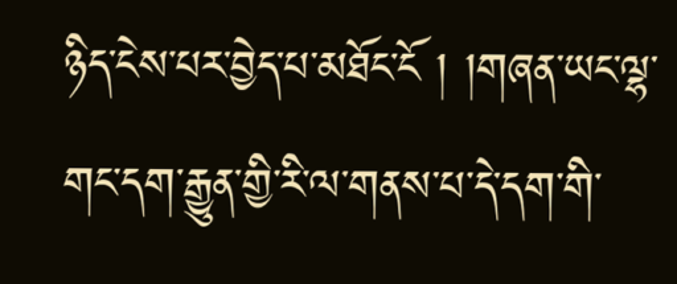ཉིད་ངེས་པར་བྱེད་པ་མཐོང་ངོ ། །གཞན་ཡང་ལྷ་གང་དག་རྒྱུན་གྱི་རི་ལ་གནས་པ་དེ་དག་གི་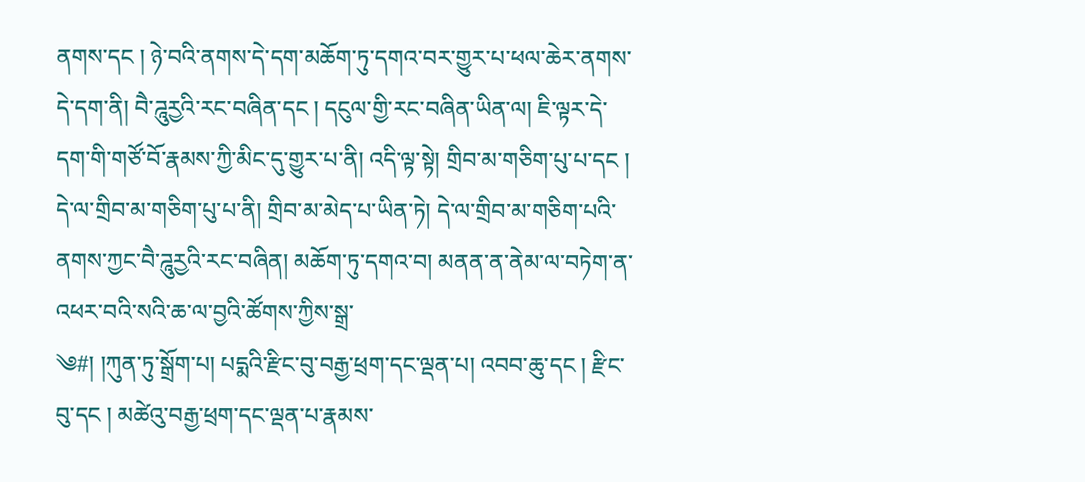ནགས་དང ། ཉེ་བའི་ནགས་དེ་དག་མཆོག་ཏུ་དགའ་བར་གྱུར་པ་ཕལ་ཆེར་ནགས་དེ་དག་ནི། བཻ་ཌཱུརྱའི་རང་བཞིན་དང ། དངུལ་གྱི་རང་བཞིན་ཡིན་ལ། ཇི་ལྟར་དེ་དག་གི་གཙོ་བོ་རྣམས་ཀྱི་མིང་དུ་གྱུར་པ་ནི། འདི་ལྟ་སྟེ། གྲིབ་མ་གཅིག་པུ་པ་དང ། དེ་ལ་གྲིབ་མ་གཅིག་པུ་པ་ནི། གྲིབ་མ་མེད་པ་ཡིན་ཏེ། དེ་ལ་གྲིབ་མ་གཅིག་པའི་ནགས་ཀྱང་བཻ་ཌཱུརྱའི་རང་བཞིན། མཆོག་ཏུ་དགའ་བ། མནན་ན་ནེམ་ལ་བཏེག་ན་འཕར་བའི་སའི་ཆ་ལ་བྱའི་ཚོགས་ཀྱིས་སྒྲ་
༄#། །ཀུན་ཏུ་སྒྲོག་པ། པདྨའི་རྫིང་བུ་བརྒྱ་ཕྲག་དང་ལྡན་པ། འབབ་ཆུ་དང ། རྫིང་བུ་དང ། མཚེའུ་བརྒྱ་ཕྲག་དང་ལྡན་པ་རྣམས་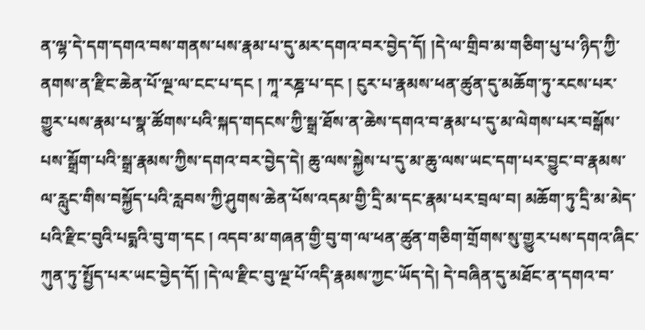ན་ལྷ་དེ་དག་དགའ་བས་གནས་པས་རྣམ་པ་དུ་མར་དགའ་བར་བྱེད་དོ། །དེ་ལ་གྲིབ་མ་གཅིག་པུ་པ་ཉིད་ཀྱི་ནགས་ན་རྫིང་ཆེན་པོ་ལྔ་ལ་ངང་པ་དང ། ཀཱ་རཎྜ་པ་དང ། ངུར་པ་རྣམས་ཕན་ཚུན་དུ་མཆོག་ཏུ་རངས་པར་གྱུར་པས་རྣམ་པ་སྣ་ཚོགས་པའི་སྐད་གདངས་ཀྱི་སྒྲ་ཐོས་ན་ཆེས་དགའ་བ་རྣམ་པ་དུ་མ་ལེགས་པར་བསྒོས་པས་སྒྲོག་པའི་སྒྲ་རྣམས་ཀྱིས་དགའ་བར་བྱེད་དེ། ཆུ་ལས་སྐྱེས་པ་དུ་མ་ཆུ་ལས་ཡང་དག་པར་བྱུང་བ་རྣམས་ལ་རླུང་གིས་བསྐྱོད་པའི་རླབས་ཀྱི་ཤུགས་ཆེན་པོས་འདམ་གྱི་དྲི་མ་དང་རྣམ་པར་བྲལ་བ། མཆོག་ཏུ་དྲི་མ་མེད་པའི་རྫིང་བུའི་པདྨའི་བུ་ག་དང ། འདབ་མ་གཞན་གྱི་བུ་ག་ལ་ཕན་ཚུན་གཅིག་གྲོགས་སུ་གྱུར་པས་དགའ་ཞིང་ཀུན་ཏུ་སྤྱོད་པར་ཡང་བྱེད་དོ། །དེ་ལ་རྫིང་བུ་ལྔ་པོ་འདི་རྣམས་ཀྱང་ཡོད་དེ། དེ་བཞིན་དུ་མཐོང་ན་དགའ་བ་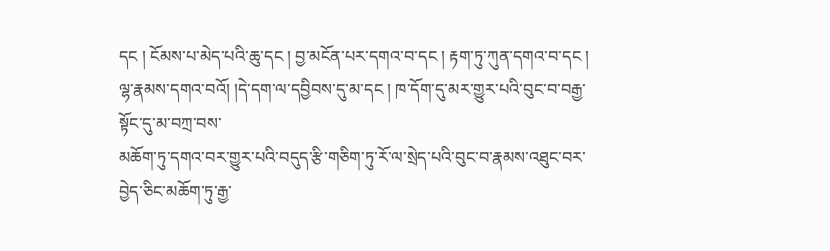དང ། ངོམས་པ་མེད་པའི་ཆུ་དང ། བྱ་མངོན་པར་དགའ་བ་དང ། རྟག་ཏུ་ཀུན་དགའ་བ་དང ། ལྷ་རྣམས་དགའ་བའོ། །དེ་དག་ལ་དབྱིབས་དུ་མ་དང ། ཁ་དོག་དུ་མར་གྱུར་པའི་བུང་བ་བརྒྱ་སྟོང་དུ་མ་བཀྲ་བས་
མཆོག་ཏུ་དགའ་བར་གྱུར་པའི་བདུད་རྩི་གཅིག་ཏུ་རོ་ལ་སྲེད་པའི་བུང་བ་རྣམས་འཐུང་བར་བྱེད་ཅིང་མཆོག་ཏུ་རྒྱ་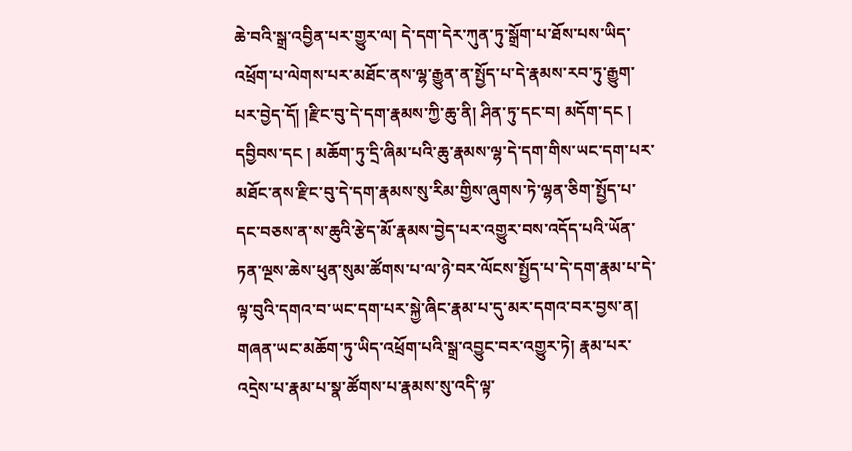ཆེ་བའི་སྒྲ་འབྱིན་པར་གྱུར་ལ། དེ་དག་དེར་ཀུན་ཏུ་སྒྲོག་པ་ཐོས་པས་ཡིད་འཕྲོག་པ་ལེགས་པར་མཐོང་ནས་ལྷ་རྒྱུན་ན་སྤྱོད་པ་དེ་རྣམས་རབ་ཏུ་རྒྱུག་པར་བྱེད་དོ། །རྫིང་བུ་དེ་དག་རྣམས་ཀྱི་ཆུ་ནི། ཤིན་ཏུ་དང་བ། མདོག་དང ། དབྱིབས་དང ། མཆོག་ཏུ་དྲི་ཞིམ་པའི་ཆུ་རྣམས་ལྷ་དེ་དག་གིས་ཡང་དག་པར་མཐོང་ནས་རྫིང་བུ་དེ་དག་རྣམས་སུ་རིམ་གྱིས་ཞུགས་ཏེ་ལྷན་ཅིག་སྤྱོད་པ་དང་བཅས་ན་ས་ཆུའི་རྩེད་མོ་རྣམས་བྱེད་པར་འགྱུར་བས་འདོད་པའི་ཡོན་ཏན་ལྔས་ཆེས་ཕུན་སུམ་ཚོགས་པ་ལ་ཉེ་བར་ལོངས་སྤྱོད་པ་དེ་དག་རྣམ་པ་དེ་ལྟ་བུའི་དགའ་བ་ཡང་དག་པར་སྐྱེ་ཞིང་རྣམ་པ་དུ་མར་དགའ་བར་བྱས་ན། གཞན་ཡང་མཆོག་ཏུ་ཡིད་འཕྲོག་པའི་སྒྲ་འབྱུང་བར་འགྱུར་ཏེ། རྣམ་པར་འདྲེས་པ་རྣམ་པ་སྣ་ཚོགས་པ་རྣམས་སུ་འདི་ལྟ་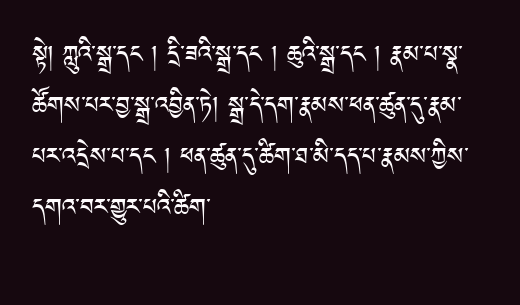སྟེ། ཀླུའི་སྒྲ་དང ། དྲི་ཟའི་སྒྲ་དང ། ཆུའི་སྒྲ་དང ། རྣམ་པ་སྣ་ཚོགས་པར་བྱ་སྒྲ་འབྱིན་ཏེ། སྒྲ་དེ་དག་རྣམས་ཕན་ཚུན་དུ་རྣམ་པར་འདྲེས་པ་དང ། ཕན་ཚུན་དུ་ཚིག་ཐ་མི་དད་པ་རྣམས་ཀྱིས་དགའ་བར་གྱུར་པའི་ཚིག་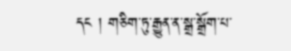དང ། གཅིག་ཏུ་རྒྱུན་ན་སྒྲ་སྒྲོག་པ་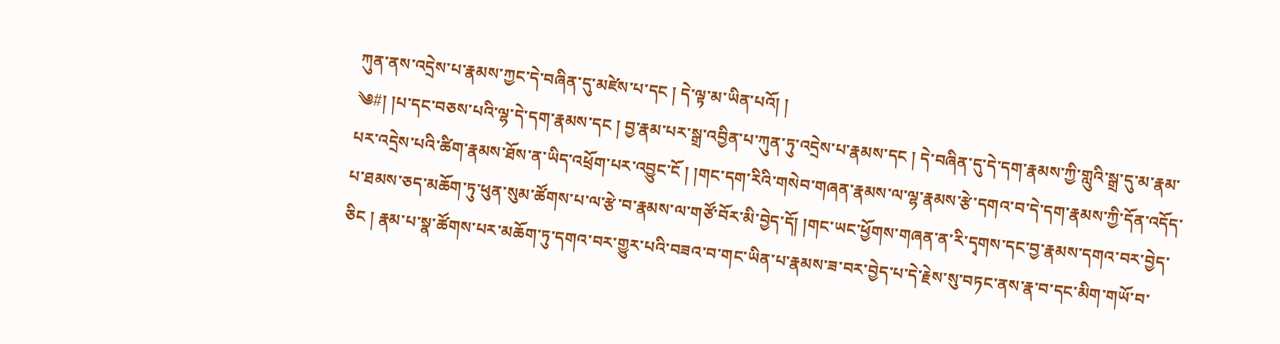ཀུན་ནས་འདྲེས་པ་རྣམས་ཀྱང་དེ་བཞིན་དུ་མཛེས་པ་དང ། དེ་ལྟ་མ་ཡིན་པའོ། །
༄#། །པ་དང་བཅས་པའི་ལྷ་དེ་དག་རྣམས་དང ། བྱ་རྣམ་པར་སྒྲ་འབྱིན་པ་ཀུན་ཏུ་འདྲེས་པ་རྣམས་དང ། དེ་བཞིན་དུ་དེ་དག་རྣམས་ཀྱི་གླུའི་སྒྲ་དུ་མ་རྣམ་པར་འདྲེས་པའི་ཚིག་རྣམས་ཐོས་ན་ཡིད་འཕྲོག་པར་འབྱུང་ངོ ། །གང་དག་རིའི་གསེབ་གཞན་རྣམས་ལ་ལྷ་རྣམས་རྩེ་དགའ་བ་དེ་དག་རྣམས་ཀྱི་དོན་འདོད་པ་ཐམས་ཅད་མཆོག་ཏུ་ཕུན་སུམ་ཚོགས་པ་ལ་རྩེ་བ་རྣམས་ལ་གཙོ་བོར་མི་བྱེད་དོ། །གང་ཡང་ཕྱོགས་གཞན་ན་རི་དྭགས་དང་བྱ་རྣམས་དགའ་བར་བྱེད་ཅིང ། རྣམ་པ་སྣ་ཚོགས་པར་མཆོག་ཏུ་དགའ་བར་གྱུར་པའི་བཟའ་བ་གང་ཡིན་པ་རྣམས་ཟ་བར་བྱེད་པ་དེ་རྗེས་སུ་བཏང་ནས་རྣ་བ་དང་མིག་གཡོ་བ་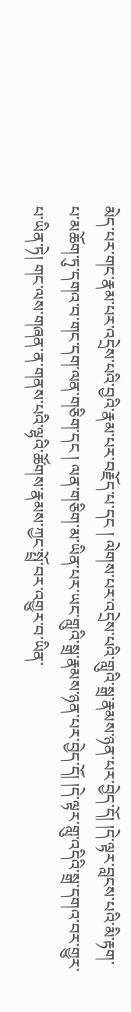མེད་པར་གང་རྣམ་པར་འདྲེས་པའི་བྱའི་རྣམ་པར་བརྗོད་པ་དང ། ལེགས་པར་འདྲེས་པའི་གླུའི་སྒྲ་རྣམས་ཉན་པར་བྱེད་དོ། །དེ་ལྟར་བླངས་པའི་མི་རྟག་པ་མཆོག་ཏུ་དགའ་བ་གང་དག་ལན་གཅིག་དང ། ལན་གཅིག་མ་ཡིན་པར་ཡང་གླུའི་སྒྲ་རྣམས་ཉན་པར་བྱེད་དོ། །དེ་ལྟར་གླུ་འདིའི་སྒྲ་དགའ་བར་གྱུར་པ་ཡིན་ཏེ། གང་ལས་གཞན་ན་གནས་པའི་ལྷའི་ཚོགས་རྣམས་ཀྱང་སྤྲོ་བར་འགྱུར་བ་ཡིན་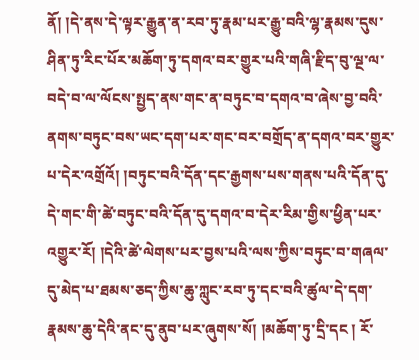ནོ། །དེ་ནས་དེ་ལྟར་རྒྱུན་ན་རབ་ཏུ་རྣམ་པར་རྒྱུ་བའི་ལྷ་རྣམས་དུས་
ཤིན་ཏུ་རིང་པོར་མཆོག་ཏུ་དགའ་བར་གྱུར་པའི་གཞི་རྫིད་བུ་ལྔ་ལ་བདེ་བ་ལ་ལོངས་སྤྱད་ནས་གང་ན་བཏུང་བ་དགའ་བ་ཞེས་བྱ་བའི་ནགས་བཏུང་བས་ཡང་དག་པར་གང་བར་བགྲོད་ན་དགའ་བར་གྱུར་པ་དེར་འགྲོའོ། །བཏུང་བའི་དོན་དང་རྒྱགས་པས་གནས་པའི་དོན་དུ་དེ་གང་གི་ཚེ་བཏུང་བའི་དོན་དུ་དགའ་བ་དེར་རིམ་གྱིས་ཕྱིན་པར་འགྱུར་རོ། །དེའི་ཚེ་ལེགས་པར་བྱས་པའི་ལས་ཀྱིས་བཏུང་བ་གཞལ་དུ་མེད་པ་ཐམས་ཅད་ཀྱིས་ཆུ་ཀླུང་རབ་ཏུ་དང་བའི་ཚུལ་དེ་དག་རྣམས་ཆུ་དེའི་ནང་དུ་ནུབ་པར་ཞུགས་སོ། །མཆོག་ཏུ་དྲི་དང ། རོ་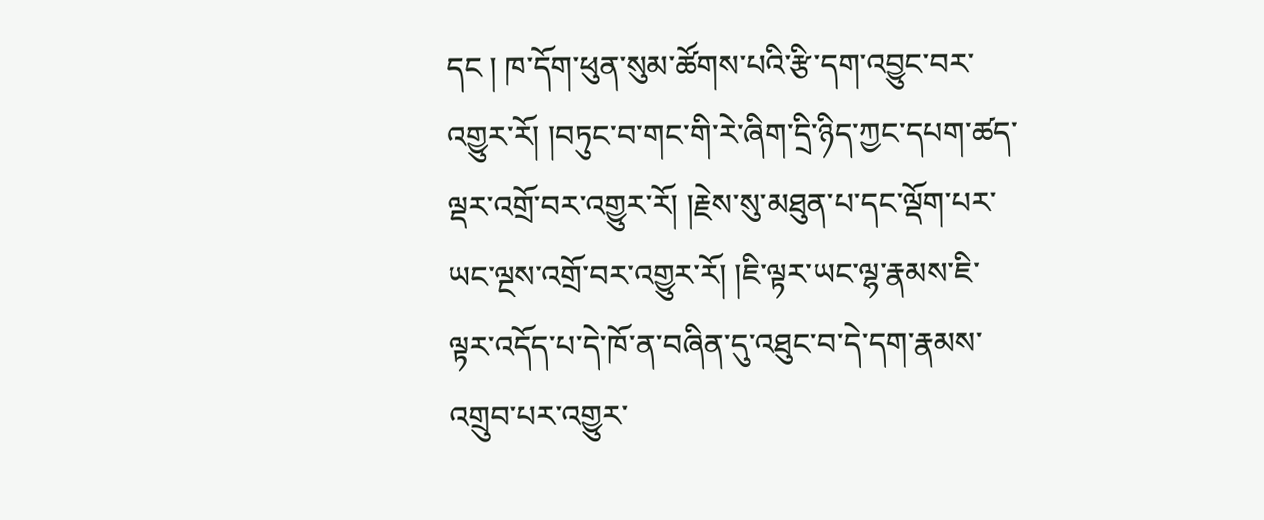དང ། ཁ་དོག་ཕུན་སུམ་ཚོགས་པའི་རྩི་དག་འབྱུང་བར་འགྱུར་རོ། །བཏུང་བ་གང་གི་རེ་ཞིག་དྲི་ཉིད་ཀྱང་དཔག་ཚད་ལྡར་འགྲོ་བར་འགྱུར་རོ། །རྗེས་སུ་མཐུན་པ་དང་ལྡོག་པར་ཡང་ལྔས་འགྲོ་བར་འགྱུར་རོ། །ཇི་ལྟར་ཡང་ལྷ་རྣམས་ཇི་ལྟར་འདོད་པ་དེ་ཁོ་ན་བཞིན་དུ་འཐུང་བ་དེ་དག་རྣམས་འགྲུབ་པར་འགྱུར་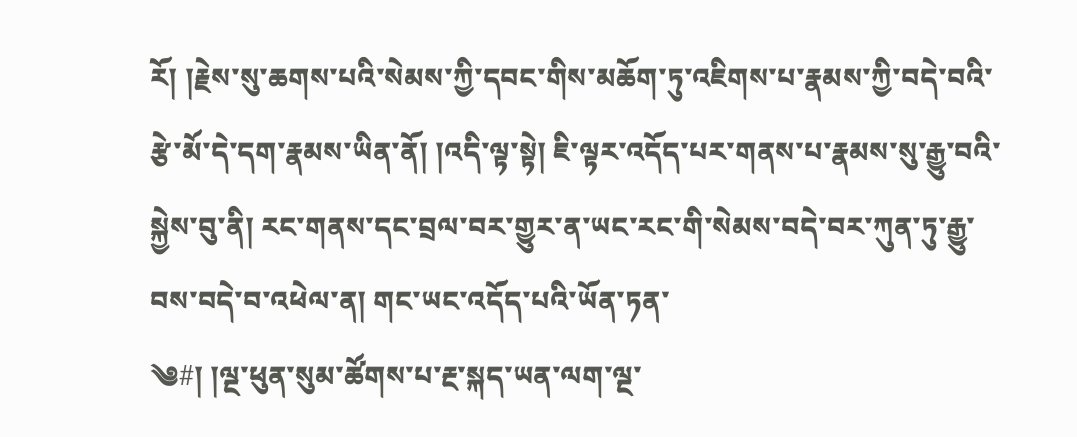རོ། །རྗེས་སུ་ཆགས་པའི་སེམས་ཀྱི་དབང་གིས་མཆོག་ཏུ་འཇིགས་པ་རྣམས་ཀྱི་བདེ་བའི་རྩེ་མོ་དེ་དག་རྣམས་ཡིན་ནོ། །འདི་ལྟ་སྟེ། ཇི་ལྟར་འདོད་པར་གནས་པ་རྣམས་སུ་རྒྱུ་བའི་སྐྱེས་བུ་ནི། རང་གནས་དང་བྲལ་བར་གྱུར་ན་ཡང་རང་གི་སེམས་བདེ་བར་ཀུན་ཏུ་རྒྱུ་བས་བདེ་བ་འཕེལ་ན། གང་ཡང་འདོད་པའི་ཡོན་ཏན་
༄#། །ལྔ་ཕུན་སུམ་ཚོགས་པ་རྔ་སྐད་ཡན་ལག་ལྔ་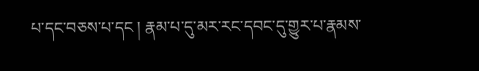པ་དང་བཅས་པ་དང ། རྣམ་པ་དུ་མར་རང་དབང་དུ་གྱུར་པ་རྣམས་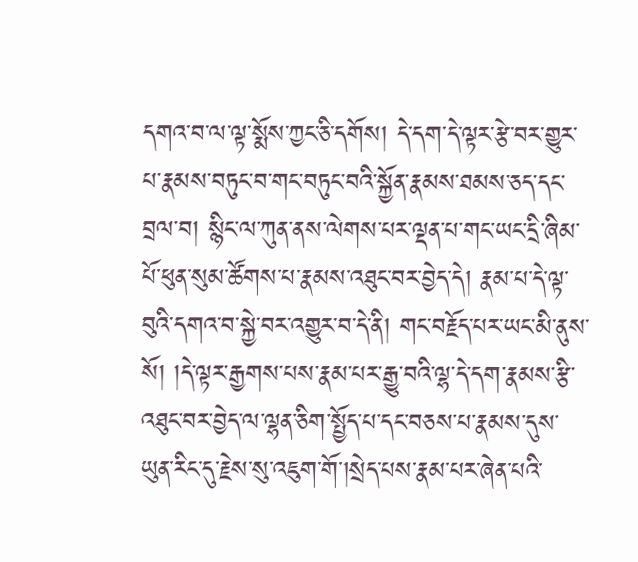དགའ་བ་ལ་ལྟ་སྨོས་ཀྱང་ཅི་དགོས། དེ་དག་དེ་ལྟར་རྩེ་བར་གྱུར་པ་རྣམས་བཏུང་བ་གང་བཏུང་བའི་སྐྱོན་རྣམས་ཐམས་ཅད་དང་བྲལ་བ། སྙིང་ལ་ཀུན་ནས་ལེགས་པར་ལྡན་པ་གང་ཡང་དྲི་ཞིམ་པོ་ཕུན་སུམ་ཚོགས་པ་རྣམས་འཐུང་བར་བྱེད་དེ། རྣམ་པ་དེ་ལྟ་བུའི་དགའ་བ་སྐྱེ་བར་འགྱུར་བ་དེ་ནི། གང་བརྗོད་པར་ཡང་མི་ནུས་སོ། །དེ་ལྟར་རྒྱགས་པས་རྣམ་པར་རྒྱུ་བའི་ལྷ་དེ་དག་རྣམས་རྩི་འཐུང་བར་བྱེད་ལ་ལྷན་ཅིག་སྤྱོད་པ་དང་བཅས་པ་རྣམས་དུས་ཡུན་རིང་དུ་རྗེས་སུ་འཇུག་གོ་།སྲེད་པས་རྣམ་པར་ཞེན་པའི་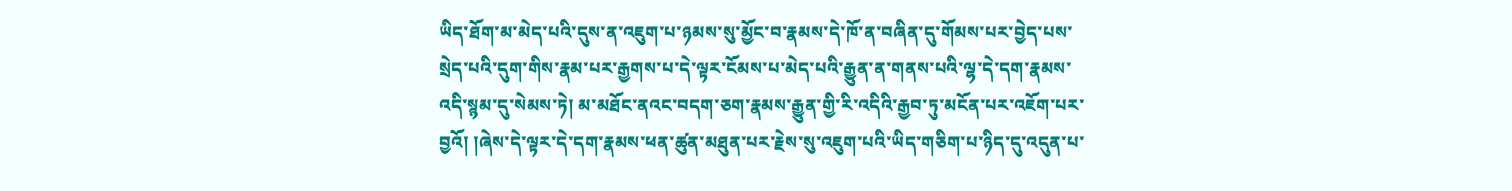ཡིད་ཐོག་མ་མེད་པའི་དུས་ན་འཇུག་པ་ཉམས་སུ་མྱོང་བ་རྣམས་དེ་ཁོ་ན་བཞིན་དུ་གོམས་པར་བྱེད་པས་སྲེད་པའི་དུག་གིས་རྣམ་པར་རྒྱགས་པ་དེ་ལྟར་ངོམས་པ་མེད་པའི་རྒྱུན་ན་གནས་པའི་ལྷ་དེ་དག་རྣམས་འདི་སྙམ་དུ་སེམས་ཏེ། མ་མཐོང་ནའང་བདག་ཅག་རྣམས་རྒྱུན་གྱི་རི་འདིའི་རྒྱབ་ཏུ་མངོན་པར་འཇོག་པར་བྱའོ། །ཞེས་དེ་ལྟར་དེ་དག་རྣམས་ཕན་ཚུན་མཐུན་པར་རྗེས་སུ་འཇུག་པའི་ཡིད་གཅིག་པ་ཉིད་དུ་འདུན་པ་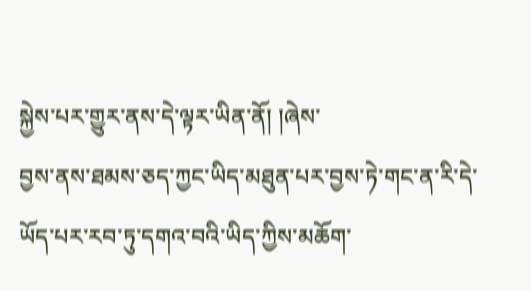སྐྱེས་པར་གྱུར་ནས་དེ་ལྟར་ཡིན་ནོ། །ཞེས་
བྱས་ནས་ཐམས་ཅད་ཀྱང་ཡིད་མཐུན་པར་བྱས་ཏེ་གང་ན་རི་དེ་ཡོད་པར་རབ་ཏུ་དགའ་བའི་ཡིད་ཀྱིས་མཆོག་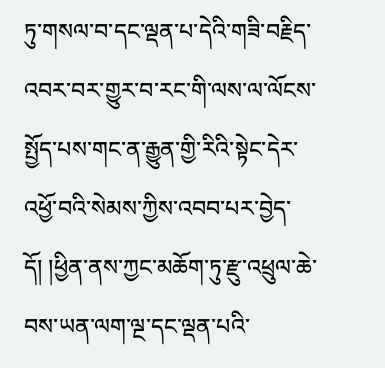ཏུ་གསལ་བ་དང་ལྡན་པ་དེའི་གཟི་བརྗིད་འབར་བར་གྱུར་བ་རང་གི་ལས་ལ་ལོངས་སྤྱོད་པས་གང་ན་རྒྱུན་གྱི་རིའི་སྟེང་དེར་འཕྱོ་བའི་སེམས་ཀྱིས་འབབ་པར་བྱེད་དོ། །ཕྱིན་ནས་ཀྱང་མཆོག་ཏུ་རྫུ་འཕྲུལ་ཆེ་བས་ཡན་ལག་ལྔ་དང་ལྡན་པའི་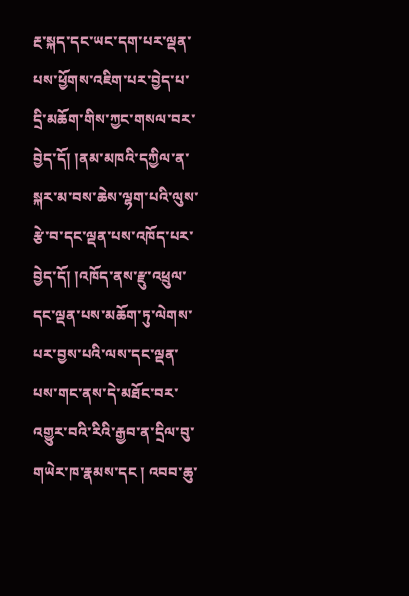རྔ་སྐད་དང་ཡང་དག་པར་ལྡན་པས་ཕྱོགས་འཇིག་པར་བྱེད་པ་དྲི་མཆོག་གིས་ཀྱང་གསལ་བར་བྱེད་དོ། །ནམ་མཁའི་དཀྱིལ་ན་སྐར་མ་བས་ཆེས་ལྷག་པའི་ལུས་རྩེ་བ་དང་ལྡན་པས་འཁོད་པར་བྱེད་དོ། །འཁོད་ནས་རྫུ་འཕྲུལ་དང་ལྡན་པས་མཆོག་ཏུ་ལེགས་པར་བྱས་པའི་ལས་དང་ལྡན་པས་གང་ནས་དེ་མཐོང་བར་འགྱུར་བའི་རིའི་རྒྱབ་ན་དྲིལ་བུ་གཡེར་ཁ་རྣམས་དང ། འབབ་ཆུ་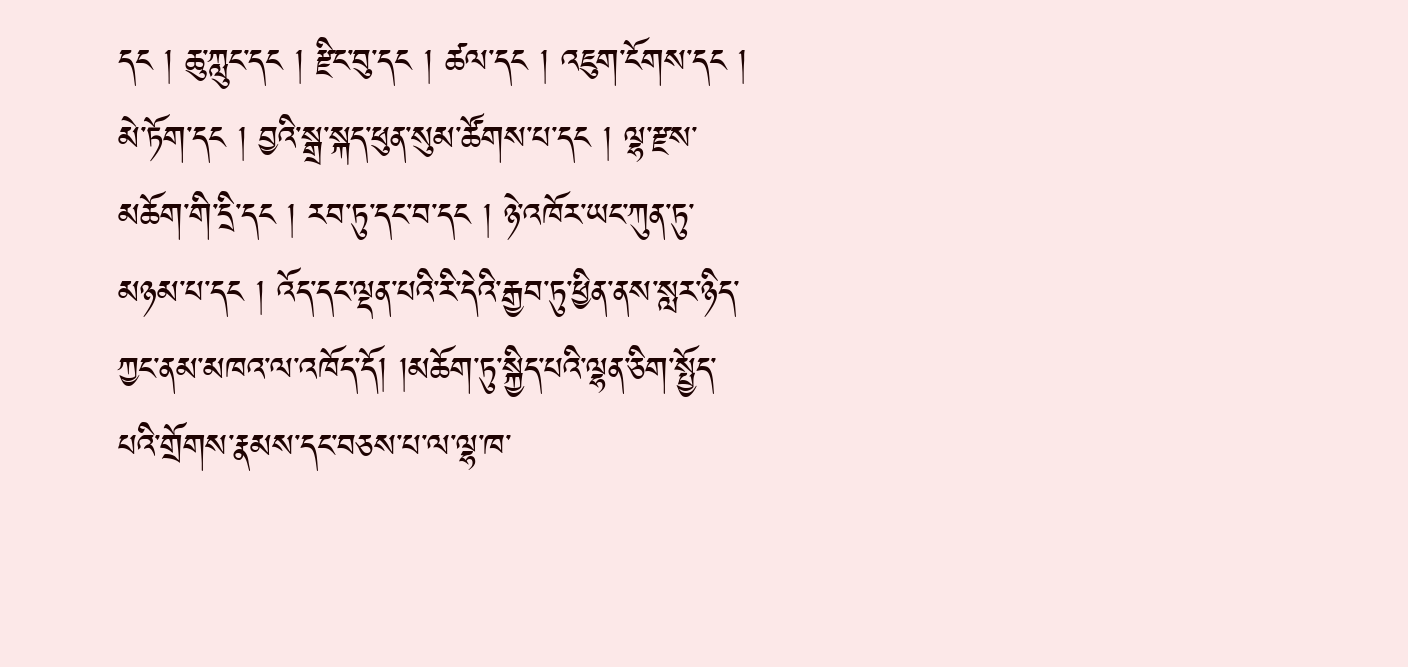དང ། ཆུ་ཀླུང་དང ། རྫིང་བུ་དང ། ཚལ་དང ། འཇུག་ངོགས་དང ། མེ་ཏོག་དང ། བྱའི་སྒྲ་སྐད་ཕུན་སུམ་ཚོགས་པ་དང ། ལྷ་རྫས་མཆོག་གི་དྲི་དང ། རབ་ཏུ་དང་བ་དང ། ཉེ་འཁོར་ཡང་ཀུན་ཏུ་མཉམ་པ་དང ། འོད་དང་ལྡན་པའི་རི་དེའི་རྒྱབ་ཏུ་ཕྱིན་ནས་སླར་ཉིད་ཀྱང་ནམ་མཁའ་ལ་འཁོད་དོ། །མཆོག་ཏུ་སྐྱིད་པའི་ལྷན་ཅིག་སྤྱོད་པའི་གྲོགས་རྣམས་དང་བཅས་པ་ལ་ལྷ་ཁ་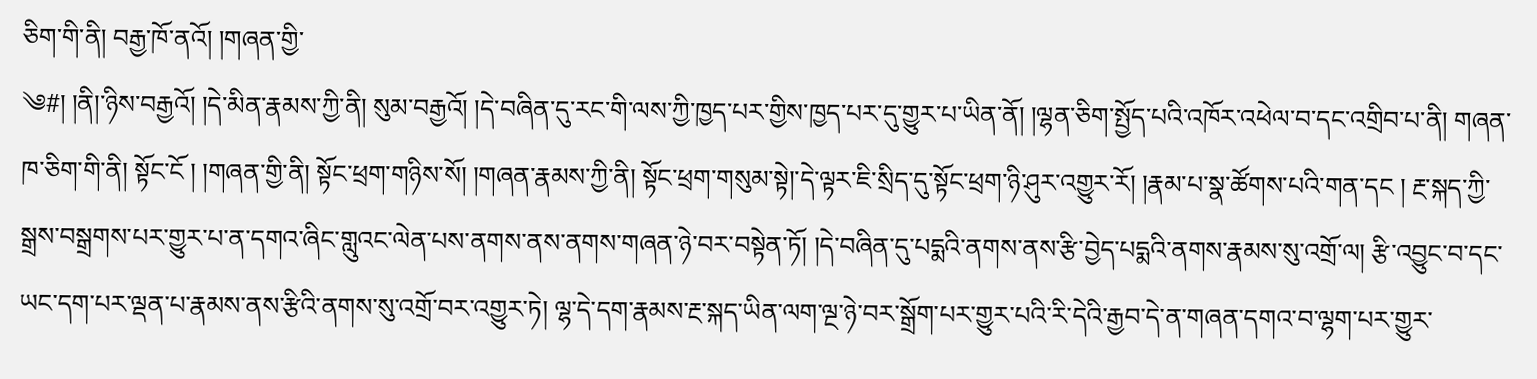ཅིག་གི་ནི། བརྒྱ་ཁོ་ནའོ། །གཞན་གྱི་
༄#། །ནི།་ཉིས་བརྒྱའོ། །དེ་མིན་རྣམས་ཀྱི་ནི། སུམ་བརྒྱའོ། །དེ་བཞིན་དུ་རང་གི་ལས་ཀྱི་ཁྱད་པར་གྱིས་ཁྱད་པར་དུ་གྱུར་པ་ཡིན་ནོ། །ལྷན་ཅིག་སྤྱོད་པའི་འཁོར་འཕེལ་བ་དང་འགྲིབ་པ་ནི། གཞན་ཁ་ཅིག་གི་ནི། སྟོང་ངོ ། །གཞན་གྱི་ནི། སྟོང་ཕྲག་གཉིས་སོ། །གཞན་རྣམས་ཀྱི་ནི། སྟོང་ཕྲག་གསུམ་སྟེ།་དེ་ལྟར་ཇི་སྲིད་དུ་སྟོང་ཕྲག་ཉི་ཤུར་འགྱུར་རོ། །རྣམ་པ་སྣ་ཚོགས་པའི་གན་དང ། རྔ་སྐད་ཀྱི་སྒྲས་བསྒྲགས་པར་གྱུར་པ་ན་དགའ་ཞིང་གླུའང་ལེན་པས་ནགས་ནས་ནགས་གཞན་ཉེ་བར་བསྟེན་ཏོ། །དེ་བཞིན་དུ་པདྨའི་ནགས་ནས་རྩི་བྱེད་པདྨའི་ནགས་རྣམས་སུ་འགྲོ་ལ། རྩི་འབྱུང་བ་དང་ཡང་དག་པར་ལྡན་པ་རྣམས་ནས་རྩིའི་ནགས་སུ་འགྲོ་བར་འགྱུར་ཏེ། ལྷ་དེ་དག་རྣམས་རྔ་སྐད་ཡིན་ལག་ལྔ་ཉེ་བར་སྒྲོག་པར་གྱུར་པའི་རི་དེའི་རྒྱབ་དེ་ན་གཞན་དགའ་བ་ལྷག་པར་གྱུར་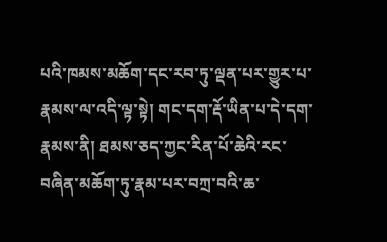པའི་ཁམས་མཆོག་དང་རབ་ཏུ་ལྡན་པར་གྱུར་པ་རྣམས་ལ་འདི་ལྟ་སྟེ། གང་དག་རྡོ་ཡིན་པ་དེ་དག་རྣམས་ནི། ཐམས་ཅད་ཀྱང་རིན་པོ་ཆེའི་རང་བཞིན་མཆོག་ཏུ་རྣམ་པར་བཀྲ་བའི་ཆ་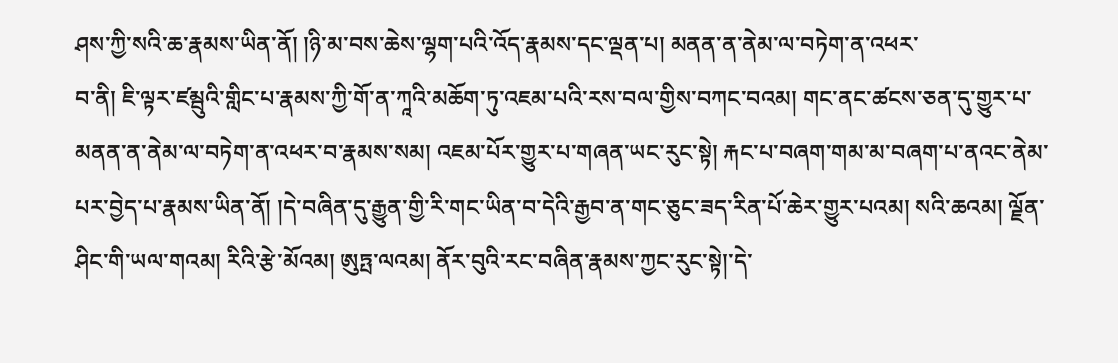ཤས་ཀྱི་སའི་ཆ་རྣམས་ཡིན་ནོ། །ཉི་མ་བས་ཆེས་ལྷག་པའི་འོད་རྣམས་དང་ལྡན་པ། མནན་ན་ནེམ་ལ་བཏེག་ན་འཕར་
བ་ནི། ཇི་ལྟར་ཛམྦུའི་གླིང་པ་རྣམས་ཀྱི་གོ་ན་ཀཱའི་མཆོག་ཏུ་འཇམ་པའི་རས་བལ་གྱིས་བཀང་བའམ། གང་ནང་ཚངས་ཅན་དུ་གྱུར་པ་མནན་ན་ནེམ་ལ་བཏེག་ན་འཕར་བ་རྣམས་སམ། འཇམ་པོར་གྱུར་པ་གཞན་ཡང་རུང་སྟེ། རྐང་པ་བཞག་གམ་མ་བཞག་པ་ནའང་ནེམ་པར་བྱེད་པ་རྣམས་ཡིན་ནོ། །དེ་བཞིན་དུ་རྒྱུན་གྱི་རི་གང་ཡིན་བ་དེའི་རྒྱབ་ན་གང་ཅུང་ཟད་རིན་པོ་ཆེར་གྱུར་པའམ། སའི་ཆའམ། ལྗོན་ཤིང་གི་ཡལ་གའམ། རིའི་རྩེ་མོའམ། ཨུཏྤ་ལའམ། ནོར་བུའི་རང་བཞིན་རྣམས་ཀྱང་རུང་སྟེ།་དེ་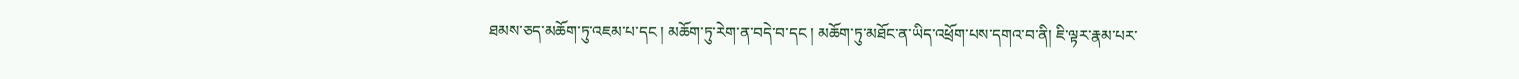ཐམས་ཅད་མཆོག་ཏུ་འཇམ་པ་དང ། མཆོག་ཏུ་རེག་ན་བདེ་བ་དང ། མཆོག་ཏུ་མཐོང་ན་ཡིད་འཕྲོག་པས་དགའ་བ་ནི། ཇི་ལྟར་རྣམ་པར་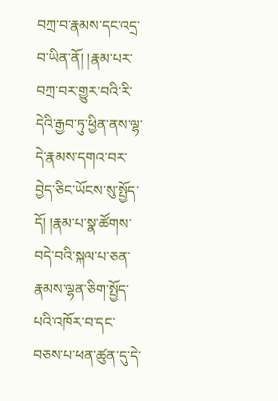བཀྲ་བ་རྣམས་དང་འདྲ་བ་ཡིན་ནོ། །རྣམ་པར་བཀྲ་བར་གྱུར་བའི་རི་དེའི་རྒྱབ་ཏུ་ཕྱིན་ནས་ལྷ་དེ་རྣམས་དགའ་བར་བྱེད་ཅིང་ཡོངས་སུ་སྤྱོད་དོ། །རྣམ་པ་སྣ་ཚོགས་བདེ་བའི་སྐལ་པ་ཅན་རྣམས་ལྷན་ཅིག་སྤྱོད་པའི་འཁོར་བ་དང་བཅས་པ་ཕན་ཚུན་དུ་དེ་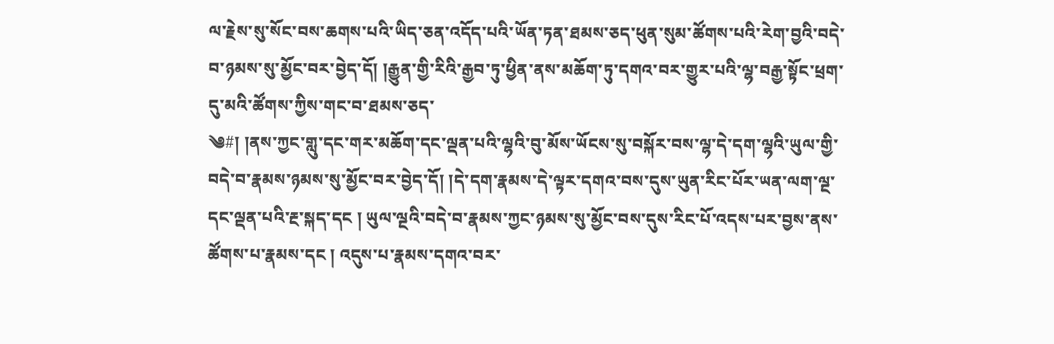ལ་རྗེས་སུ་སོང་བས་ཆགས་པའི་ཡིད་ཅན་འདོད་པའི་ཡོན་ཏན་ཐམས་ཅད་ཕུན་སུམ་ཚོགས་པའི་རེག་བྱའི་བདེ་བ་ཉམས་སུ་མྱོང་བར་བྱེད་དོ། །རྒྱུན་གྱི་རིའི་རྒྱབ་ཏུ་ཕྱིན་ནས་མཆོག་ཏུ་དགའ་བར་གྱུར་པའི་ལྷ་བརྒྱ་སྟོང་ཕྲག་དུ་མའི་ཚོགས་ཀྱིས་གང་བ་ཐམས་ཅད་
༄#། །ནས་ཀྱང་གླུ་དང་གར་མཆོག་དང་ལྡན་པའི་ལྷའི་བུ་མོས་ཡོངས་སུ་བསྐོར་བས་ལྷ་དེ་དག་ལྷའི་ཡུལ་གྱི་བདེ་བ་རྣམས་ཉམས་སུ་མྱོང་བར་བྱེད་དོ། །དེ་དག་རྣམས་དེ་ལྟར་དགའ་བས་དུས་ཡུན་རིང་པོར་ཡན་ལག་ལྔ་དང་ལྡན་པའི་རྔ་སྐད་དང ། ཡུལ་ལྔའི་བདེ་བ་རྣམས་ཀྱང་ཉམས་སུ་མྱོང་བས་དུས་རིང་པོ་འདས་པར་བྱས་ནས་ཚོགས་པ་རྣམས་དང ། འདུས་པ་རྣམས་དགའ་བར་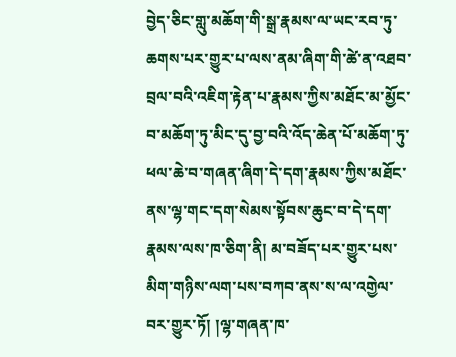བྱེད་ཅིང་གླུ་མཆོག་གི་སྒྲ་རྣམས་ལ་ཡང་རབ་ཏུ་ཆགས་པར་གྱུར་པ་ལས་ནམ་ཞིག་གི་ཚེ་ན་འཐབ་བྲལ་བའི་འཇིག་རྟེན་པ་རྣམས་ཀྱིས་མཐོང་མ་མྱོང་བ་མཆོག་ཏུ་མིང་དུ་བྱ་བའི་འོད་ཆེན་པོ་མཆོག་ཏུ་ཕལ་ཆེ་བ་གཞན་ཞིག་དེ་དག་རྣམས་ཀྱིས་མཐོང་ནས་ལྷ་གང་དག་སེམས་སྟོབས་ཆུང་བ་དེ་དག་རྣམས་ལས་ཁ་ཅིག་ནི། མ་བཟོད་པར་གྱུར་པས་མིག་གཉིས་ལག་པས་བཀབ་ནས་ས་ལ་འགྱེལ་བར་གྱུར་ཏོ། །ལྷ་གཞན་ཁ་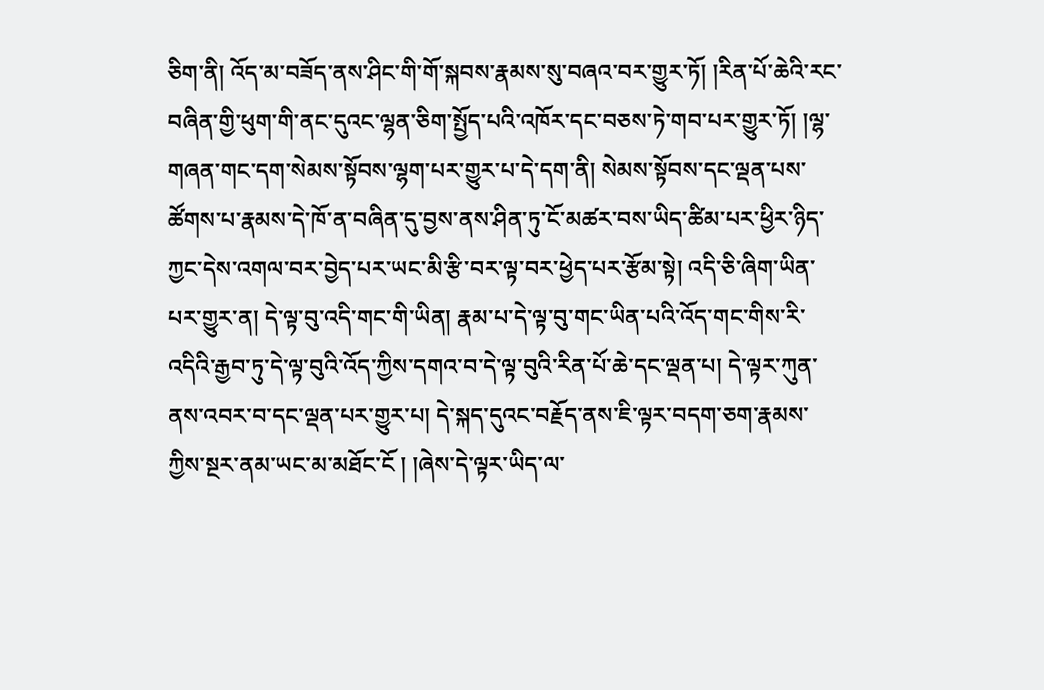ཅིག་ནི། འོད་མ་བཟོད་ནས་ཤིང་གི་གོ་སྐབས་རྣམས་སུ་བཞའ་བར་གྱུར་ཏོ། །རིན་པོ་ཆེའི་རང་བཞིན་གྱི་ཕུག་གི་ནང་དུའང་ལྷན་ཅིག་སྤྱོད་པའི་འཁོར་དང་བཅས་ཏེ་གབ་པར་གྱུར་ཏོ། །ལྷ་གཞན་གང་དག་སེམས་སྟོབས་ལྷག་པར་གྱུར་པ་དེ་དག་ནི། སེམས་སྟོབས་དང་ལྡན་པས་
ཚོགས་པ་རྣམས་དེ་ཁོ་ན་བཞིན་དུ་བྱས་ནས་ཤིན་ཏུ་ངོ་མཚར་བས་ཡིད་ཚིམ་པར་ཕྱིར་ཉིད་ཀྱང་དེས་འགལ་བར་བྱེད་པར་ཡང་མི་རྩི་བར་ལྟ་བར་ཕྱེད་པར་རྩོམ་སྟེ། འདི་ཅི་ཞིག་ཡིན་པར་གྱུར་ན། དེ་ལྟ་བུ་འདི་གང་གི་ཡིན། རྣམ་པ་དེ་ལྟ་བུ་གང་ཡིན་པའི་འོད་གང་གིས་རི་འདིའི་རྒྱབ་ཏུ་དེ་ལྟ་བུའི་འོད་ཀྱིས་དགའ་བ་དེ་ལྟ་བུའི་རིན་པོ་ཆེ་དང་ལྡན་པ། དེ་ལྟར་ཀུན་ནས་འབར་བ་དང་ལྡན་པར་གྱུར་པ། དེ་སྐད་དུའང་བརྗོད་ནས་ཇི་ལྟར་བདག་ཅག་རྣམས་ཀྱིས་སྔར་ནམ་ཡང་མ་མཐོང་ངོ ། །ཞེས་དེ་ལྟར་ཡིད་ལ་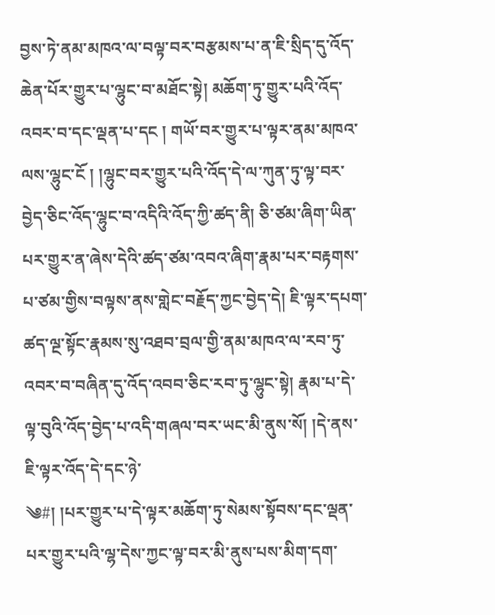བྱས་ཏེ་ནམ་མཁའ་ལ་བལྟ་བར་བརྩམས་པ་ན་ཇི་སྲིད་དུ་འོད་ཆེན་པོར་གྱུར་པ་ལྷུང་བ་མཐོང་སྟེ། མཆོག་ཏུ་གྱུར་པའི་འོད་འབར་བ་དང་ལྡན་པ་དང ། གཡོ་བར་གྱུར་པ་ལྟར་ནམ་མཁའ་ལས་ལྷུང་ངོ ། །ལྷུང་བར་གྱུར་པའི་འོད་དེ་ལ་ཀུན་ཏུ་ལྟ་བར་བྱེད་ཅིང་འོད་ལྷུང་བ་འདིའི་འོད་ཀྱི་ཚད་ནི། ཅི་ཙམ་ཞིག་ཡིན་པར་གྱུར་ན་ཞེས་དེའི་ཚད་ཙམ་འབའ་ཞིག་རྣམ་པར་བརྟགས་པ་ཙམ་གྱིས་བལྟས་ནས་གླེང་བརྗོད་ཀྱང་བྱེད་དེ། ཇི་ལྟར་དཔག་ཚད་ལྔ་སྟོང་རྣམས་སུ་འཐབ་བྲལ་གྱི་ནམ་མཁའ་ལ་རབ་ཏུ་འབར་བ་བཞིན་དུ་འོད་འབབ་ཅིང་རབ་ཏུ་ལྷུང་སྟེ། རྣམ་པ་དེ་ལྟ་བུའི་འོད་བྱེད་པ་འདི་གཞལ་བར་ཡང་མི་ནུས་སོ། །དེ་ནས་ཇི་ལྟར་འོད་དེ་དང་ཉེ་
༄#། །པར་གྱུར་པ་དེ་ལྟར་མཆོག་ཏུ་སེམས་སྟོབས་དང་ལྡན་པར་གྱུར་པའི་ལྷ་དེས་ཀྱང་ལྟ་བར་མི་ནུས་པས་མིག་དག་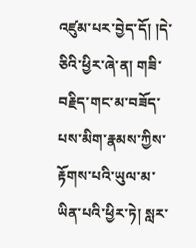འཛུམ་པར་བྱེད་དོ། །དེ་ཅིའི་ཕྱིར་ཞེ་ན། གཟི་བརྗིད་གང་མ་བཟོད་པས་མིག་རྣམས་ཀྱིས་རྟོགས་པའི་ཡུལ་མ་ཡིན་པའི་ཕྱིར་ཏེ། སླར་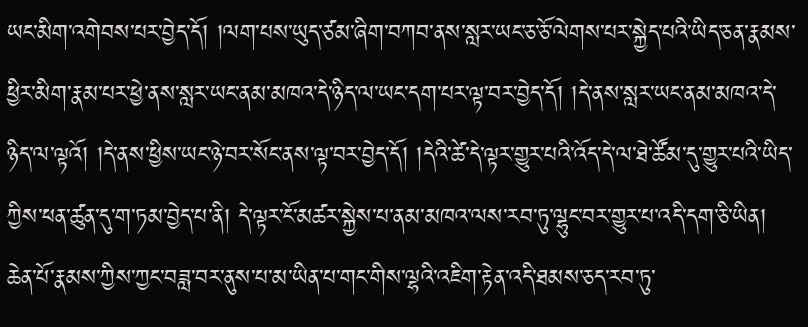ཡང་མིག་འགེབས་པར་བྱེད་དོ། །ལག་པས་ཡུད་ཙམ་ཞིག་བཀབ་ནས་སླར་ཡང་ཅ་ཅོ་ལེགས་པར་སྐྱེད་པའི་ཡིད་ཅན་རྣམས་ཕྱིར་མིག་རྣམ་པར་ཕྱེ་ནས་སླར་ཡང་ནམ་མཁའ་དེ་ཉིད་ལ་ཡང་དག་པར་ལྟ་བར་བྱེད་དོ། །དེ་ནས་སླར་ཡང་ནམ་མཁའ་དེ་ཉིད་ལ་ལྟའོ། །དེ་ནས་ཕྱིས་ཡང་ཉེ་བར་སོང་ནས་ལྟ་བར་བྱེད་དོ། །དེའི་ཚེ་དེ་ལྟར་གྱུར་པའི་འོད་དེ་ལ་ཐེ་ཚོམ་དུ་གྱུར་པའི་ཡིད་ཀྱིས་ཕན་ཚུན་དུ་ག་ཏམ་བྱེད་པ་ནི། དེ་ལྟར་ངོ་མཚར་སྐྱེས་པ་ནམ་མཁའ་ལས་རབ་ཏུ་ལྷུང་བར་གྱུར་པ་འདི་དག་ཅི་ཡིན། ཆེན་པོ་རྣམས་ཀྱིས་ཀྱང་བཟླ་བར་ནུས་པ་མ་ཡིན་པ་གང་གིས་ལྷའི་འཇིག་རྟེན་འདི་ཐམས་ཅད་རབ་ཏུ་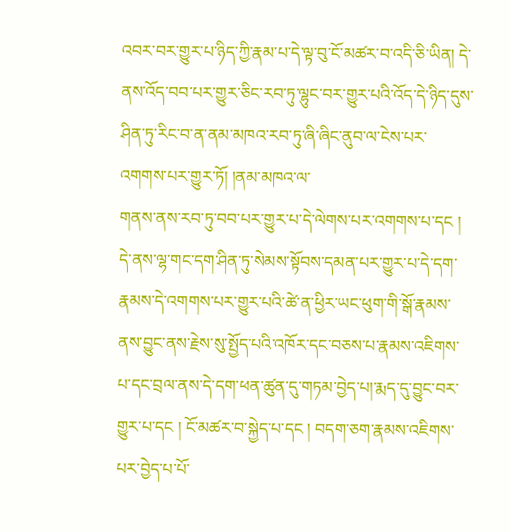འབར་བར་གྱུར་པ་ཉིད་ཀྱི་རྣམ་པ་དེ་ལྟ་བུ་ངོ་མཚར་བ་འདི་ཅི་ཡིན། དེ་ནས་འོད་བབ་པར་གྱུར་ཅིང་རབ་ཏུ་ལྷུང་བར་གྱུར་པའི་འོད་དེ་ཉིད་དུས་ཤིན་ཏུ་རིང་བ་ན་ནམ་མཁའ་རབ་ཏུ་ཞི་ཞིང་ནུབ་ལ་ངེས་པར་འགགས་པར་གྱུར་ཏོ། །ནམ་མཁའ་ལ་
གནས་ནས་རབ་ཏུ་བབ་པར་གྱུར་པ་དེ་ལེགས་པར་འགགས་པ་དང ། དེ་ནས་ལྷ་གང་དག་ཤིན་ཏུ་སེམས་སྟོབས་དམན་པར་གྱུར་པ་དེ་དག་རྣམས་དེ་འགགས་པར་གྱུར་པའི་ཚེ་ན་ཕྱིར་ཡང་ཕུག་གི་སྒོ་རྣམས་ནས་བྱུང་ནས་རྗེས་སུ་སྤྱོད་པའི་འཁོར་དང་བཅས་པ་རྣམས་འཇིགས་པ་དང་བྲལ་ནས་དེ་དག་ཕན་ཚུན་དུ་གཏམ་བྱེད་པ།་རྨད་དུ་བྱུང་བར་གྱུར་པ་དང ། ངོ་མཚར་བ་སྐྱེད་པ་དང ། བདག་ཅག་རྣམས་འཇིགས་པར་བྱེད་པ་པོ་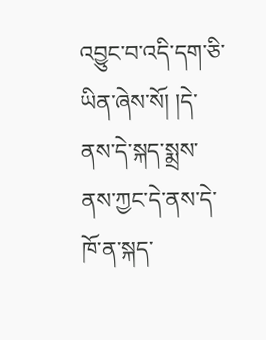འབྱུང་བ་འདི་དག་ཅི་ཡིན་ཞེས་སོ། །དེ་ནས་དེ་སྐད་སྨྲས་ནས་ཀྱང་དེ་ནས་དེ་ཁོ་ན་སྐད་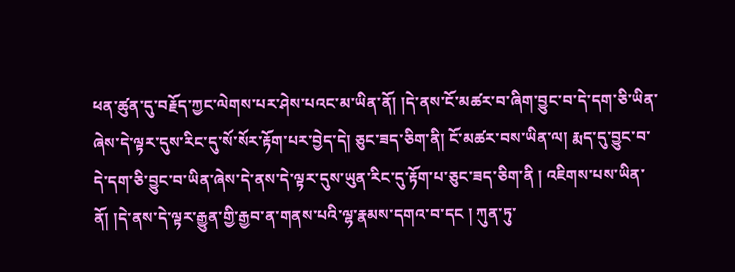ཕན་ཚུན་དུ་བརྗོད་ཀྱང་ལེགས་པར་ཤེས་པའང་མ་ཡིན་ནོ། །དེ་ནས་ངོ་མཚར་བ་ཞིག་བྱུང་བ་དེ་དག་ཅི་ཡིན་ཞེས་དེ་ལྟར་དུས་རིང་དུ་སོ་སོར་རྟོག་པར་བྱེད་དེ། ཅུང་ཟད་ཅིག་ནི། ངོ་མཚར་བས་ཡིན་ལ། རྨད་དུ་བྱུང་བ་དེ་དག་ཅི་བྱུང་བ་ཡིན་ཞེས་དེ་ནས་དེ་ལྟར་དུས་ཡུན་རིང་དུ་རྟོག་པ་ཅུང་ཟད་ཅིག་ནི ། འཇིགས་པས་ཡིན་ནོ། །དེ་ནས་དེ་ལྟར་རྒྱུན་གྱི་རྒྱབ་ན་གནས་པའི་ལྷ་རྣམས་དགའ་བ་དང ། ཀུན་ཏུ་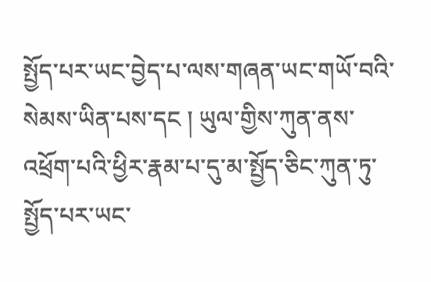སྤྱོད་པར་ཡང་བྱེད་པ་ལས་གཞན་ཡང་གཡོ་བའི་སེམས་ཡིན་པས་དང ། ཡུལ་གྱིས་ཀུན་ནས་འཕྲོག་པའི་ཕྱིར་རྣམ་པ་དུ་མ་སྤྱོད་ཅིང་ཀུན་ཏུ་སྤྱོད་པར་ཡང་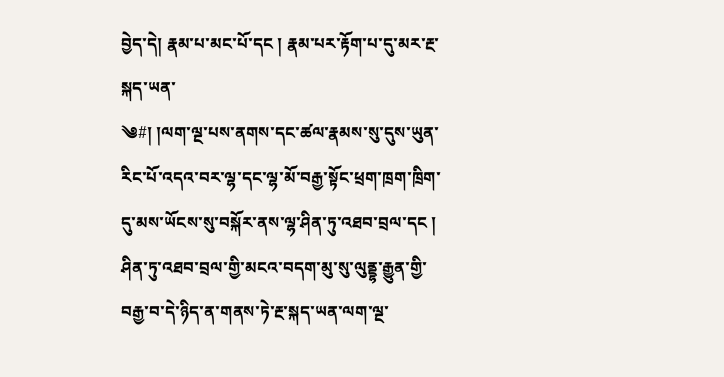བྱེད་དེ། རྣམ་པ་མང་པོ་དང ། རྣམ་པར་རྟོག་པ་དུ་མར་རྔ་སྐད་ཡན་
༄#། །ལག་ལྔ་པས་ནགས་དང་ཚལ་རྣམས་སུ་དུས་ཡུན་རིང་པོ་འདའ་བར་ལྷ་དང་ལྷ་མོ་བརྒྱ་སྟོང་ཕྲག་ཁྲག་ཁྲིག་དུ་མས་ཡོངས་སུ་བསྐོར་ནས་ལྷ་ཤིན་ཏུ་འཐབ་བྲལ་དང ། ཤིན་ཏུ་འཐབ་བྲལ་གྱི་མངའ་བདག་མུ་སུ་ལུནྡྷ་རྒྱུན་གྱི་བརྒྱ་བ་དེ་ཉིད་ན་གནས་ཏེ་རྔ་སྐད་ཡན་ལག་ལྔ་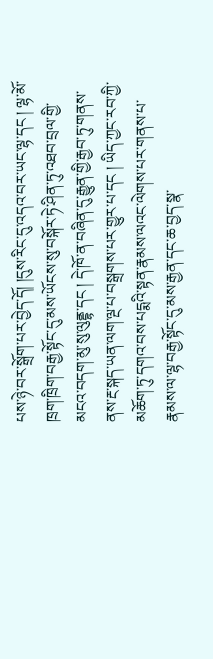པས་ཉེ་བར་སྒྲོག་པར་བྱེད་དོ། །དུས་རིང་དུ་འདའ་བར་ཡང་ལྷ་དང ། ལྷ་མོ་ཁྲག་ཁྲིག་བརྒྱ་སྟོང་དུ་མས་ཡོངས་སུ་བསྐོར་ཏེ་ཤིན་ཏུ་འཐབ་བྲལ་གྱི་མངའ་བདག་མུ་སུ་ལུནྡྷ་དང ། དེ་ཁོ་ན་བཞིན་དུ་རྒྱུན་གྱི་རྒྱབ་ཏུ་གནས་ནས་རྔ་སྐད་ཡན་ལག་ལྔ་པ་བསྒྲགས་པར་གྱུར་པ་དང ། ཡིད་ཀྱང་རབ་ཀྱི་མཆོག་ཏུ་དགའ་བས་པདྨའི་སྟན་རྣམས་ལའང་ལེགས་པར་གནས་པ་རྣམས་ལ་ལྷ་བརྒྱ་སྟོང་དུ་མས་རྒྱན་དང་ཆ་བྱད་སྣ་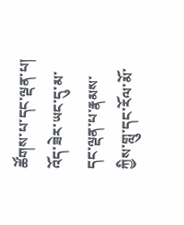ཚོགས་པ་དང་ལྡན་པ། འོད་ཟེར་ཡང་དུ་མ་དང་ལྡན་པ་རྣམས་ཀྱིས་གླུ་དང་རོལ་མོ་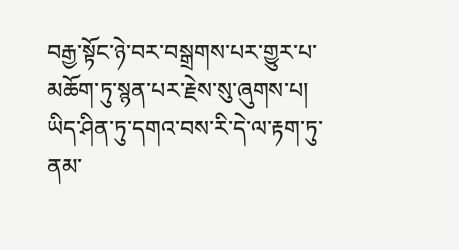བརྒྱ་སྟོང་ཉེ་བར་བསྒྲགས་པར་གྱུར་པ་མཆོག་ཏུ་སྙན་པར་རྗེས་སུ་ཞུགས་པ། ཡིད་ཤིན་ཏུ་དགའ་བས་རི་དེ་ལ་རྟག་ཏུ་ནམ་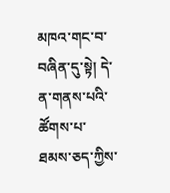མཁའ་གང་བ་བཞིན་དུ་སྟེ། དེ་ན་གནས་པའི་ཚོགས་པ་ཐམས་ཅད་ཀྱིས་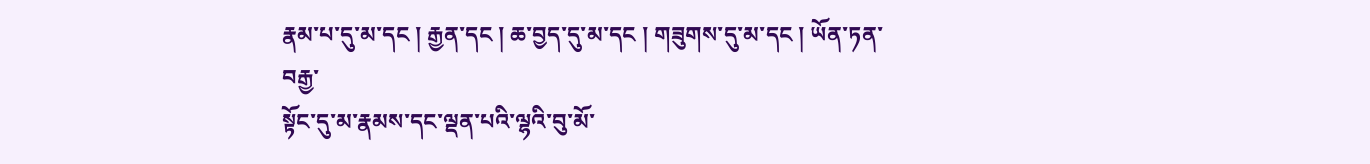རྣམ་པ་དུ་མ་དང ། རྒྱན་དང ། ཆ་བྱད་དུ་མ་དང ། གཟུགས་དུ་མ་དང ། ཡོན་ཏན་བརྒྱ་
སྟོང་དུ་མ་རྣམས་དང་ལྡན་པའི་ལྷའི་བུ་མོ་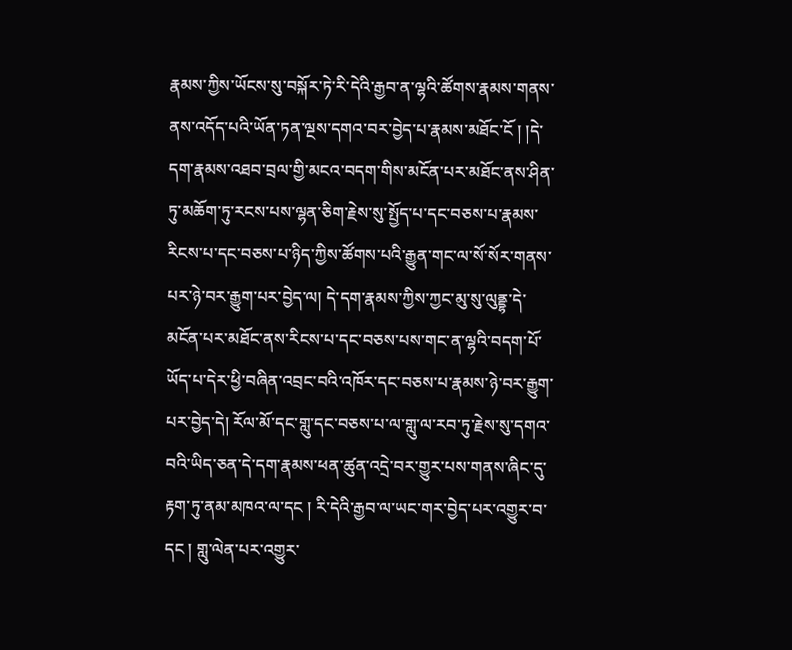རྣམས་ཀྱིས་ཡོངས་སུ་བསྐོར་ཏེ་རི་དེའི་རྒྱབ་ན་ལྷའི་ཚོགས་རྣམས་གནས་ནས་འདོད་པའི་ཡོན་ཏན་ལྔས་དགའ་བར་བྱེད་པ་རྣམས་མཐོང་ངོ ། །དེ་དག་རྣམས་འཐབ་བྲལ་གྱི་མངའ་བདག་གིས་མངོན་པར་མཐོང་ནས་ཤིན་ཏུ་མཆོག་ཏུ་རངས་པས་ལྷན་ཅིག་རྗེས་སུ་སྤྱོད་པ་དང་བཅས་པ་རྣམས་རིངས་པ་དང་བཅས་པ་ཉིད་ཀྱིས་ཚོགས་པའི་རྒྱུན་གང་ལ་སོ་སོར་གནས་པར་ཉེ་བར་རྒྱུག་པར་བྱེད་ལ། དེ་དག་རྣམས་ཀྱིས་ཀྱང་མུ་སུ་ལུནྡྷ་དེ་མངོན་པར་མཐོང་ནས་རིངས་པ་དང་བཅས་པས་གང་ན་ལྷའི་བདག་པོ་ཡོད་པ་དེར་ཕྱི་བཞིན་འབྲང་བའི་འཁོར་དང་བཅས་པ་རྣམས་ཉེ་བར་རྒྱུག་པར་བྱེད་དེ། རོལ་མོ་དང་གླུ་དང་བཅས་པ་ལ་གླུ་ལ་རབ་ཏུ་རྗེས་སུ་དགའ་བའི་ཡིད་ཅན་དེ་དག་རྣམས་ཕན་ཚུན་འདྲེ་བར་གྱུར་པས་གནས་ཞིང་དུ་རྟག་ཏུ་ནམ་མཁའ་ལ་དང ། རི་དེའི་རྒྱབ་ལ་ཡང་གར་བྱེད་པར་འགྱུར་བ་དང ། གླུ་ལེན་པར་འགྱུར་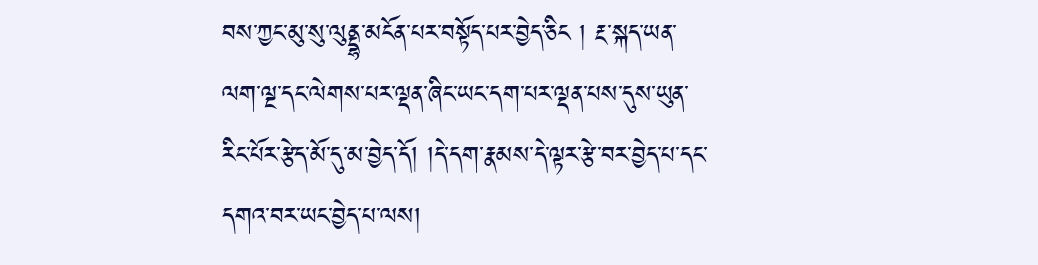བས་ཀྱང་མུ་སུ་ལུནྡྷ་མངོན་པར་བསྟོད་པར་བྱེད་ཅིང ། རྔ་སྐད་ཡན་ལག་ལྔ་དང་ལེགས་པར་ལྡན་ཞིང་ཡང་དག་པར་ལྡན་པས་དུས་ཡུན་རིང་པོར་རྩེད་མོ་དུ་མ་བྱེད་དོ། །དེ་དག་རྣམས་དེ་ལྟར་རྩེ་བར་བྱེད་པ་དང་དགའ་བར་ཡང་བྱེད་པ་ལས།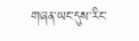གཞན་ཡང་དུས་རིང་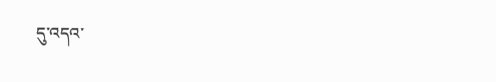དུ་འདའ་